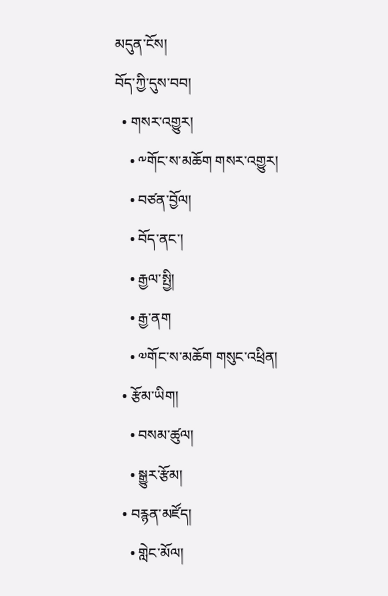མདུན་ངོས།
བོད་ཀྱི་དུས་བབ།
  • གསར་འགྱུར།
    • ༸གོང་ས་མཆོག གསར་འགྱུར།
    • བཙན་བྱོལ།
    • བོད་ནང་།
    • རྒྱལ་སྤྱི།
    • རྒྱ་ནག
    • ༧གོང་ས་མཆོག གསུང་འཕྲིན།
  • རྩོམ་ཡིག།
    • བསམ་ཚུལ།
    • སྒྱུར་རྩོམ།
  • བརྙན་མཛོད།
    • གླེང་མོལ།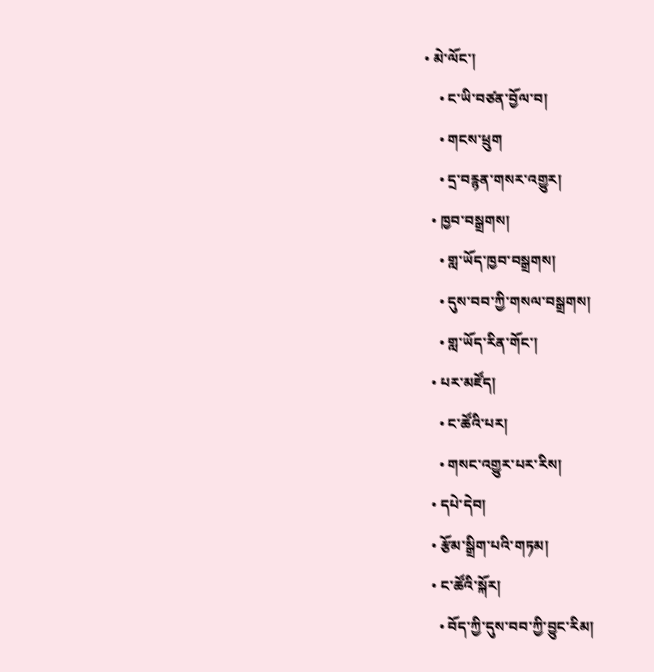• མེ་ལོང་།
    • ང་ཡི་བཙན་བྱོལ་བ།
    • གངས་ཕྲུག
    • དྲ་བརྙན་གསར་འགྱུར།
  • ཁྱབ་བསྒྲགས།
    • གླ་ཡོད་ཁྱབ་བསྒྲགས།
    • དུས་བབ་ཀྱི་གསལ་བསྒྲགས།
    • གླ་ཡོད་རིན་གོང་།
  • པར་མཛོད།
    • ང་ཚོའི་པར།
    • གསང་འགྱུར་པར་རིས།
  • དཔེ་དེབ།
  • རྩོམ་སྒྲིག་པའི་གཏམ།
  • ང་ཚོའི་སྐོར།
    • བོད་ཀྱི་དུས་བབ་ཀྱི་བྱུང་རིམ།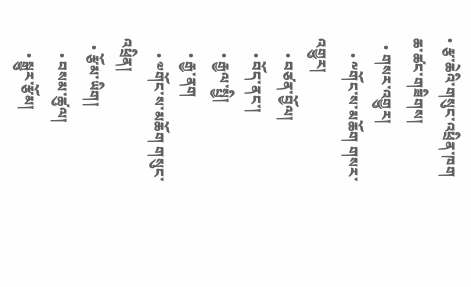• རྩ་ཆེའི་གསུང་འཕྲིན་ཁག
ཆ་ཚང་གཟིགས།
  • གསར་འགྱུར།
    • ༸གོང་ས་མཆོག གསར་འགྱུར།
    • བཙན་བྱོལ།
    • བོད་ནང་།
    • རྒྱལ་སྤྱི།
    • རྒྱ་ནག
    • ༧གོང་ས་མཆོག གསུང་འཕྲིན།
  • རྩོམ་ཡིག།
    • བསམ་ཚུལ།
    • སྒྱུར་རྩོམ།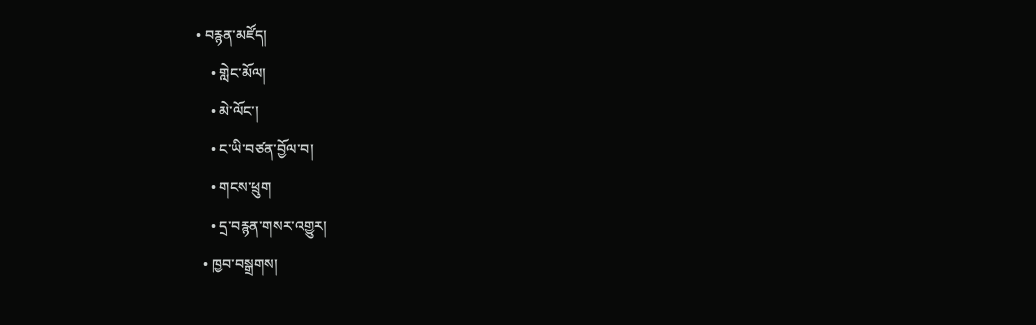• བརྙན་མཛོད།
    • གླེང་མོལ།
    • མེ་ལོང་།
    • ང་ཡི་བཙན་བྱོལ་བ།
    • གངས་ཕྲུག
    • དྲ་བརྙན་གསར་འགྱུར།
  • ཁྱབ་བསྒྲགས།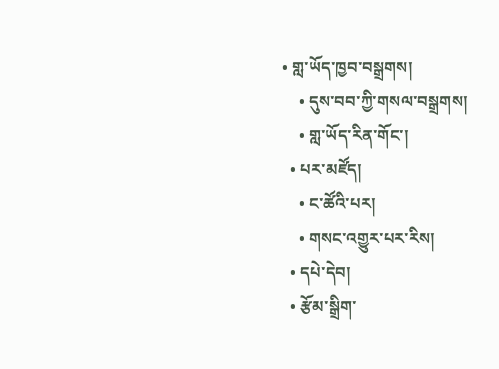• གླ་ཡོད་ཁྱབ་བསྒྲགས།
    • དུས་བབ་ཀྱི་གསལ་བསྒྲགས།
    • གླ་ཡོད་རིན་གོང་།
  • པར་མཛོད།
    • ང་ཚོའི་པར།
    • གསང་འགྱུར་པར་རིས།
  • དཔེ་དེབ།
  • རྩོམ་སྒྲིག་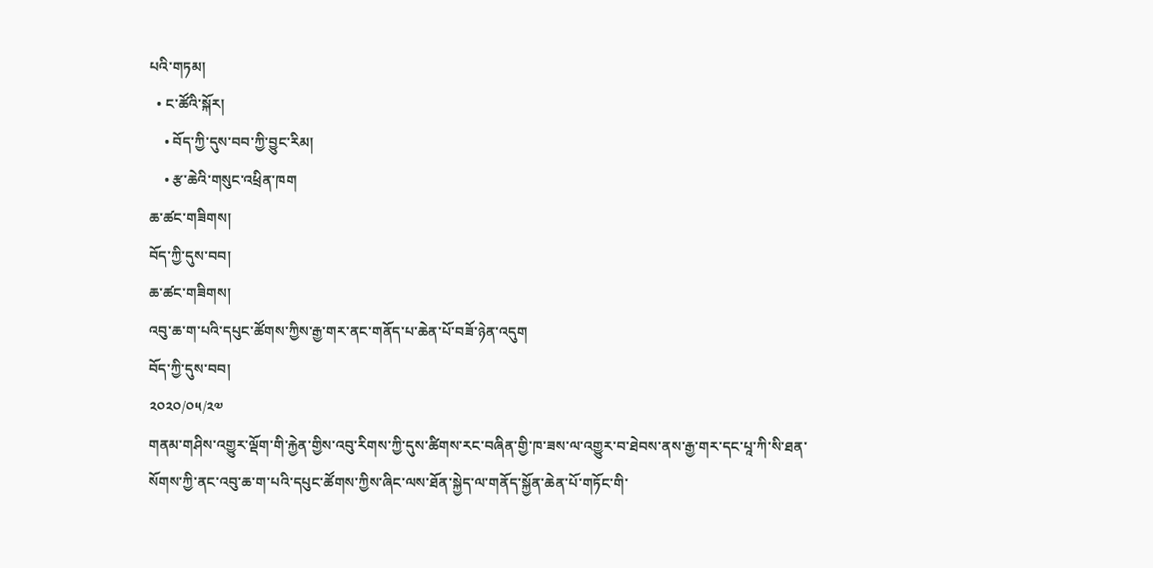པའི་གཏམ།
  • ང་ཚོའི་སྐོར།
    • བོད་ཀྱི་དུས་བབ་ཀྱི་བྱུང་རིམ།
    • རྩ་ཆེའི་གསུང་འཕྲིན་ཁག
ཆ་ཚང་གཟིགས།
བོད་ཀྱི་དུས་བབ།
ཆ་ཚང་གཟིགས།
འབུ་ཆ་ག་པའི་དཔུང་ཚོགས་ཀྱིས་རྒྱ་གར་ནང་གནོད་པ་ཆེན་པོ་བཟོ་ཉེན་འདུག
བོད་ཀྱི་དུས་བབ།
༢༠༢༠/༠༥/༢༧
གནམ་གཤིས་འགྱུར་ལྡོག་གི་རྐྱེན་གྱིས་འབུ་རིགས་ཀྱི་དུས་ཚིགས་རང་བཞིན་གྱི་ཁ་ཟས་ལ་འགྱུར་བ་ཐེབས་ནས་རྒྱ་གར་དང་པཱ་ཀི་སི་ཐན་སོགས་ཀྱི་ནང་འབུ་ཆ་ག་པའི་དཔུང་ཚོགས་ཀྱིས་ཞིང་ལས་ཐོན་སྐྱེད་ལ་གནོད་སྐྱོན་ཆེན་པོ་གཏོང་གི་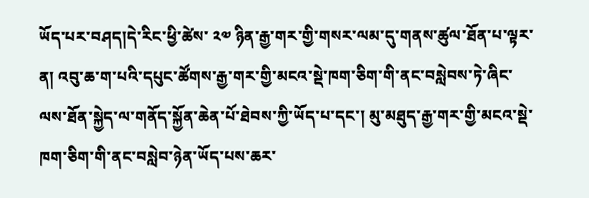ཡོད་པར་བཤད།དེ་རིང་ཕྱི་ཚེས་ ༢༧ ཉིན་རྒྱ་གར་གྱི་གསར་ལམ་དུ་གནས་ཚུལ་ཐོན་པ་ལྟར་ན། འབུ་ཆ་ག་པའི་དཔུང་ཚོགས་རྒྱ་གར་གྱི་མངའ་སྡེ་ཁག་ཅིག་གི་ནང་བསླེབས་ཏེ་ཞིང་ལས་ཐོན་སྐྱེད་ལ་གནོད་སྐྱོན་ཆེན་པོ་ཐེབས་ཀྱི་ཡོད་པ་དང་། མུ་མཐུད་རྒྱ་གར་གྱི་མངའ་སྡེ་ཁག་ཅིག་གི་ནང་བསླེབ་ཉེན་ཡོད་པས་ཆར་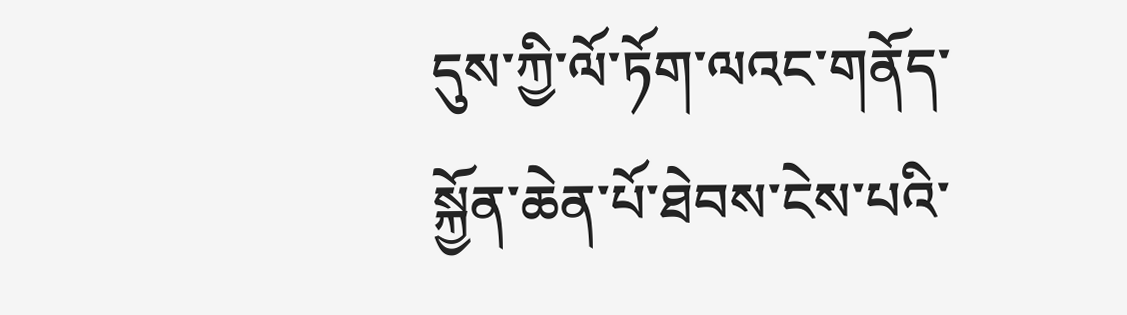དུས་ཀྱི་ལོ་ཏོག་ལའང་གནོད་སྐྱོན་ཆེན་པོ་ཐེབས་ངེས་པའི་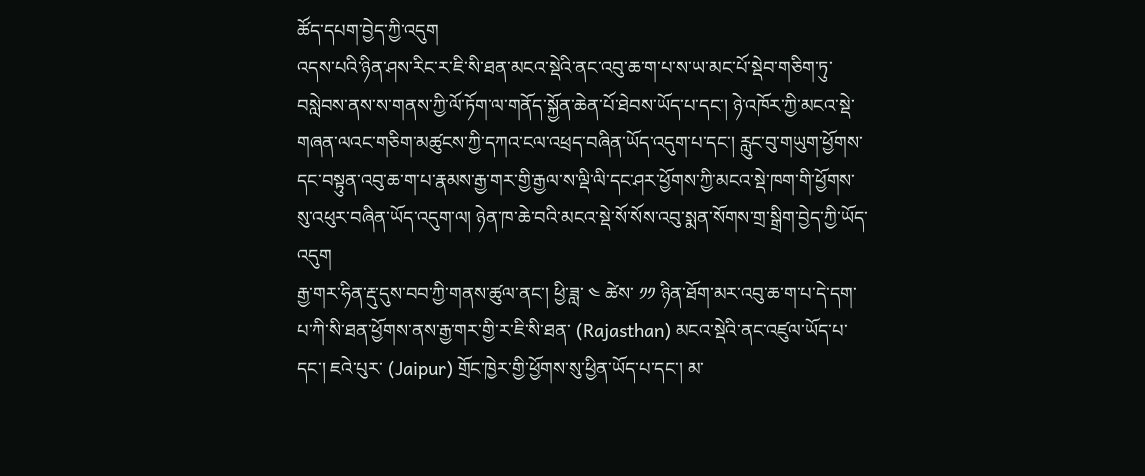ཚོད་དཔག་བྱེད་ཀྱི་འདུག
འདས་པའི་ཉིན་ཤས་རིང་ར་ཇི་སི་ཐན་མངའ་སྡེའི་ནང་འབུ་ཆ་ག་པ་ས་ཡ་མང་པོ་སྡེབ་གཅིག་ཏུ་བསླེབས་ནས་ས་གནས་ཀྱི་ལོ་ཏོག་ལ་གནོད་སྐྱོན་ཆེན་པོ་ཐེབས་ཡོད་པ་དང་། ཉེ་འཁོར་ཀྱི་མངའ་སྡེ་གཞན་ལའང་གཅིག་མཚུངས་ཀྱི་དཀའ་ངལ་འཕྲད་བཞིན་ཡོད་འདུག་པ་དང་། རླུང་བུ་གཡུག་ཕྱོགས་དང་བསྟུན་འབུ་ཆ་ག་པ་རྣམས་རྒྱ་གར་གྱི་རྒྱལ་ས་ལྡི་ལི་དང་ཤར་ཕྱོགས་ཀྱི་མངའ་སྡེ་ཁག་གི་ཕྱོགས་སུ་འཕུར་བཞིན་ཡོད་འདུག་ལ། ཉེན་ཁ་ཆེ་བའི་མངའ་སྡེ་སོ་སོས་འབུ་སྨན་སོགས་གྲ་སྒྲིག་བྱེད་ཀྱི་ཡོད་འདུག
རྒྱ་གར་ཧིན་རྡུ་དུས་བབ་ཀྱི་གནས་ཚུལ་ནང་། ཕྱི་ཟླ་ ༤ ཚེས་ ༡༡ ཉིན་ཐོག་མར་འབུ་ཆ་ག་པ་དེ་དག་པ་ཀི་སི་ཐན་ཕྱོགས་ནས་རྒྱ་གར་གྱི་ར་ཇི་སི་ཐན་ (Rajasthan) མངའ་སྡེའི་ནང་འཛུལ་ཡོད་པ་དང་། ཇའེ་པུར་ (Jaipur) གྲོང་ཁྱེར་གྱི་ཕྱོགས་སུ་ཕྱིན་ཡོད་པ་དང་། མ་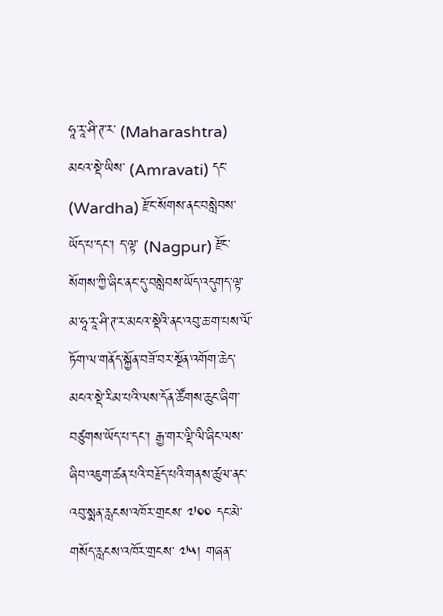ཧཱ་རཱ་ཤི་ཊ་ར་ (Maharashtra) མངའ་སྡེ་ཡིས་ (Amravati) དང་ (Wardha) རྫོང་སོགས་ནང་བསླེབས་ཡོད་པ་དང་། ད་ལྟ་ (Nagpur) རྫོང་སོགས་ཀྱི་ཞིང་ནང་དུ་བསླེབས་ཡོད་འདུགད་ལྟ་མ་ཧཱ་རཱ་ཤི་ཊ་ར་མངའ་སྡེའི་ནང་འབུ་ཆ་ག་པས་ལོ་ཏོག་ལ་གནོད་སྐྱོན་བཟོ་བར་སྔོན་འགོག་ཆེད་མངའ་སྡེ་རིམ་པའི་ལས་དོན་ཚོགས་ཆུང་ཞིག་བཙུགས་ཡོད་པ་དང་། རྒྱ་གར་ལྡི་ལི་ཞིང་ལས་ཞིབ་འཇུག་ཚན་པའི་བརྗོད་པའི་གནས་ཚུལ་ནང་འབུ་སྨན་རླངས་འཁོར་གྲངས་ ༧༠༠ དང་མེ་གསོད་རླངས་འཁོར་གྲངས་ ༧༥། གཞན་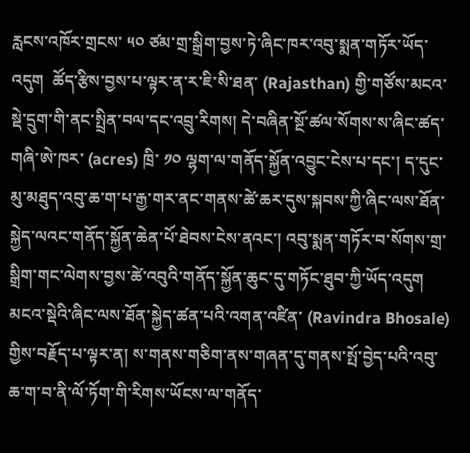རླངས་འཁོར་གྲངས་ ༥༠ ཙམ་གྲ་སྒྲིག་བྱས་ཏེ་ཞིང་ཁར་འབུ་སྨན་གཏོར་ཡོད་འདུག  ཚོད་རྩིས་བྱས་པ་ལྟར་ན་ར་ཇི་སི་ཐན་ (Rajasthan) གྱི་གཙོས་མངའ་སྡེ་དྲུག་གི་ནང་སྤྲིན་བལ་དང་འབྲུ་རིགས། དེ་བཞིན་སྔོ་ཚལ་སོགས་ས་ཞིང་ཚད་གཞི་ཨེ་ཁར་ (acres) ཁྲི་ ༡༠ ལྷག་ལ་གནོད་སྐྱོན་འབྱུང་ངེས་པ་དང་། ད་དུང་མུ་མཐུད་འབུ་ཆ་ག་པ་རྒྱ་གར་ནང་གནས་ཚེ་ཆར་དུས་སྐབས་ཀྱི་ཞིང་ལས་ཐོན་སྐྱེད་ལའང་གནོད་སྐྱོན་ཆེན་པོ་ཐེབས་ངེས་ནའང་། འབུ་སྨན་གཏོར་བ་སོགས་གྲ་སྒྲིག་གང་ལེགས་བྱས་ཚེ་འབུའི་གནོད་སྐྱོན་ཆུང་དུ་གཏོང་ཐུབ་ཀྱི་ཡོད་འདུག
མངའ་སྡེའི་ཞིང་ལས་ཐོན་སྐྱེད་ཚན་པའི་འགན་འཛིན་ (Ravindra Bhosale) གྱིས་བརྗོད་པ་ལྟར་ན། ས་གནས་གཅིག་ནས་གཞན་དུ་གནས་སྤོ་བྱེད་པའི་འབུ་ཆ་ག་བ་ནི་ལོ་ཏོག་གི་རིགས་ཡོངས་ལ་གནོད་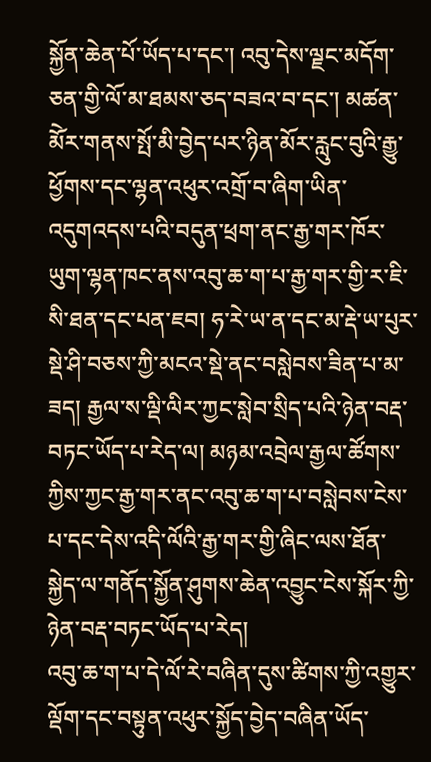སྐྱོན་ཆེན་པོ་ཡོད་པ་དང་། འབུ་དེས་ལྗང་མདོག་ཅན་གྱི་ལོ་མ་ཐམས་ཅད་བཟའ་བ་དང་། མཚན་མོེར་གནས་སྤོ་མི་བྱེད་པར་ཉིན་མོར་རླུང་བུའི་རྒྱུ་ཕྱོགས་དང་ལྷན་འཕུར་འགྲོ་བ་ཞིག་ཡིན་འདུགའདས་པའི་བདུན་ཕྲག་ནང་རྒྱ་གར་ཁོར་ཡུག་ལྷན་ཁང་ནས་འབུ་ཆ་ག་པ་རྒྱ་གར་གྱི་ར་ཇི་སི་ཐན་དང་པན་ཇབ། ཧ་རེ་ཡ་ན་དང་མ་རྡེ་ཡ་པུར་སྡེ་ཤི་བཅས་ཀྱི་མངའ་སྡེ་ནང་བསླེབས་ཟིན་པ་མ་ཟད། རྒྱལ་ས་ལྡི་ལིར་ཀྱང་སླེབ་སྲིད་པའི་ཉེན་བརྡ་བཏང་ཡོད་པ་རེད་ལ། མཉམ་འབྲེལ་རྒྱལ་ཚོགས་ཀྱིས་ཀྱང་རྒྱ་གར་ནང་འབུ་ཆ་ག་པ་བསླེབས་ངེས་པ་དང་དེས་འདི་ལོའི་རྒྱ་གར་གྱི་ཞིང་ལས་ཐོན་སྐྱེད་ལ་གནོད་སྐྱོན་ཤུགས་ཆེན་འབྱུང་ངེས་སྐོར་ཀྱི་ཉེན་བརྡ་བཏང་ཡོད་པ་རེད།
འབུ་ཆ་ག་པ་དེ་ལོ་རེ་བཞིན་དུས་ཚིགས་ཀྱི་འགྱུར་ལྡོག་དང་བསྟུན་འཕུར་སྐྱོད་བྱེད་བཞིན་ཡོད་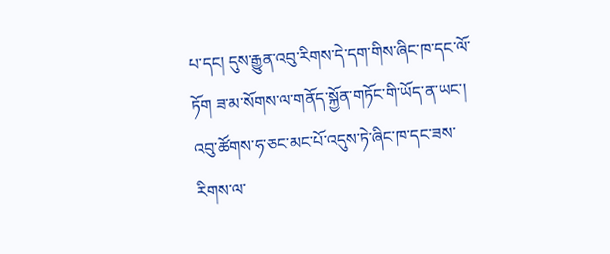པ་དང། དུས་རྒྱུན་འབུ་རིགས་དེ་དག་གིས་ཞིང་ཁ་དང་ལོ་ཏོག ཟ་མ་སོགས་ལ་གནོད་སྐྱོན་གཏོང་གི་ཡོད་ན་ཡང་། འབུ་ཚོགས་ཧ་ཅང་མང་པོ་འདུས་ཏེ་ཞིང་ཁ་དང་ཟས་རིགས་ལ་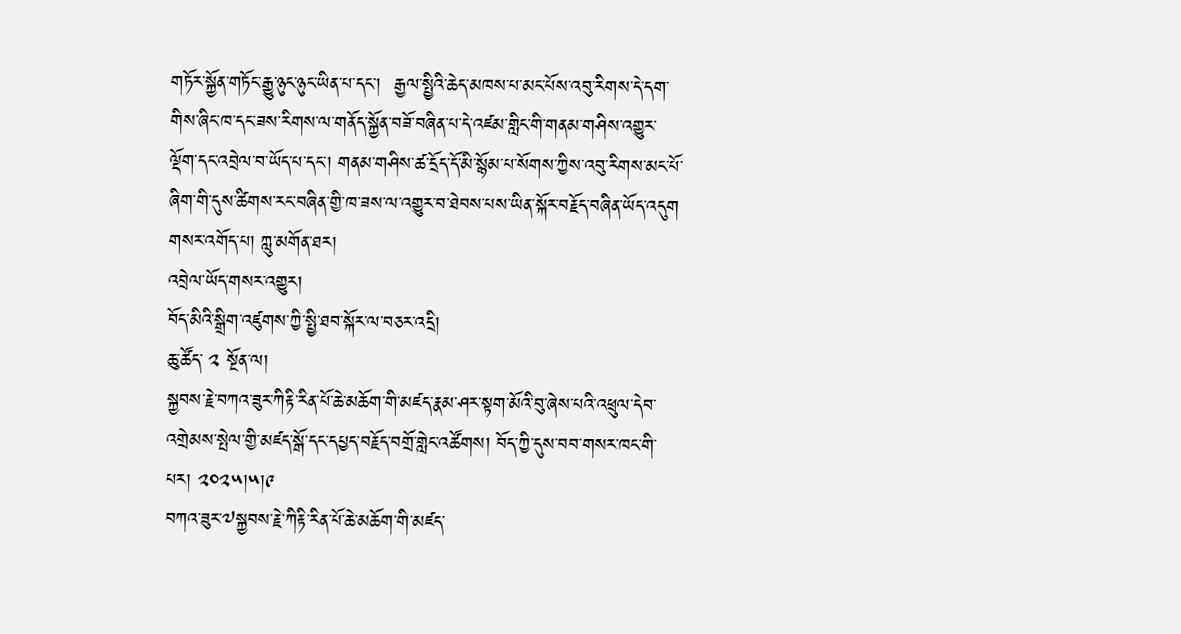གཏོར་སྐྱོན་གཏོང་རྒྱུ་ཉུང་ཉུང་ཡིན་པ་དང་།  རྒྱལ་སྤྱིའི་ཆེད་མཁས་པ་མང་པོས་འབུ་རིགས་དེ་དག་གིས་ཞིང་ཁ་དང་ཟས་རིགས་ལ་གནོད་སྐྱོན་བཟོ་བཞིན་པ་དེ་འཛམ་གླིང་གི་གནམ་གཤིས་འགྱུར་ལྡོག་དང་འབྲེལ་བ་ཡོད་པ་དང་། གནམ་གཤིས་ཚ་དྲོད་དོ་མི་སྙོམ་པ་སོགས་ཀྱིས་འབུ་རིགས་མང་པོ་ཞིག་གི་དུས་ཚིགས་རང་བཞིན་གྱི་ཁ་ཟས་ལ་འགྱུར་བ་ཐེབས་པས་ཡིན་སྐོར་བརྗོད་བཞིན་ཡོད་འདུག
གསར་འགོད་པ། ཀླུ་མགོན་ཐར།
འབྲེལ་ཡོད་གསར་འགྱུར།
བོད་མིའི་སྒྲིག་འཛུགས་ཀྱི་སྤྱི་ཐབ་སྐོར་ལ་བཅར་འདྲི།
ཆུ་ཚོད་ ༢ སྔོན་ལ།
སྐྱབས་རྗེ་བཀའ་ཟུར་ཀིརྟི་རིན་པོ་ཆེ་མཆོག་གི་མཛད་རྣམ་ཤར་སྟག་མོའི་བུ་ཞེས་པའི་འཕྲུལ་དེབ་འགྲེམས་སྤེལ་གྱི་མཛད་སྒོ་དང་དཔྱད་བརྗོད་བགྲོ་གླེང་འཚོགས། བོད་ཀྱི་དུས་བབ་གསར་ཁང་གི་པར། ༢༠༢༥།༥།༩
བཀའ་ཟུར་༧སྐྱབས་རྗེ་ཀིརྟི་རིན་པོ་ཆེ་མཆོག་གི་མཛད་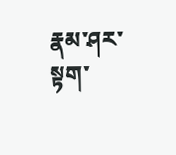རྣམ་ཤར་སྟག་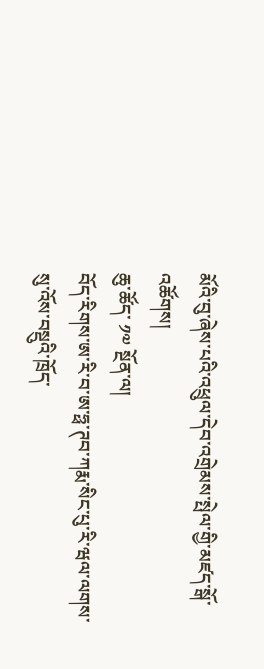མོའི་བུ་ཞེས་པའི་འཕྲུལ་དེབ་འགྲེམས་སྤེལ་གྱི་མཛད་སྒོ་འཚོགས།
ཆུ་ཚོད་ ༡༧ སྔོན་ལ།
བོད་རིགས་ཨ་རི་བ་ཨ་ཧྥ་ཊབ་ཀརྨ་སིང་པུ་རི་ཝལ་ལགས་སུ་འོས་བསྡུའི་ཁྲོད་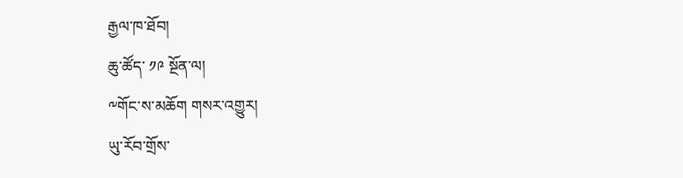རྒྱལ་ཁ་ཐོབ།
ཆུ་ཚོད་ ༡༩ སྔོན་ལ།
༸གོང་ས་མཆོག གསར་འགྱུར།
ཡུ་རོབ་གྲོས་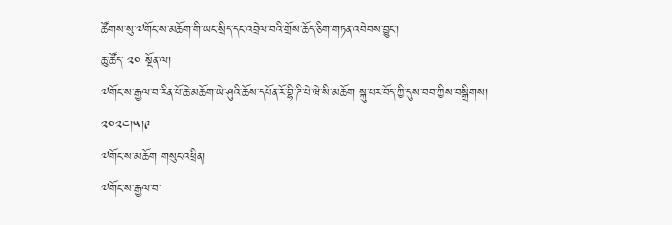ཚོགས་སུ་༧གོང་ས་མཆོག་གི་ཡང་སྲིད་དང་འབྲེལ་བའི་གྲོས་ཆོད་ཅིག་གཏན་འབེབས་བྱུང་།
ཆུ་ཚོད་ ༢༠ སྔོན་ལ།
༧གོང་ས་རྒྱལ་བ་རིན་པོ་ཆེ་མཆོག་ཡེ་ཤུའི་ཆོས་དཔོན་རོ་བྷི་ཌི་པེ་ཝེ་སི་མཆོག སྐུ་པར་བོད་ཀྱི་དུས་བབ་ཀྱིས་བསྒྲིགས། ༢༠༢༤།༥།༩
༧གོང་ས་མཆོག གསུང་འཕྲིན།
༧གོང་ས་རྒྱལ་བ་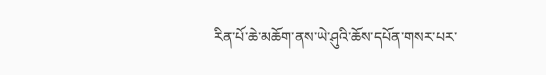རིན་པོ་ཆེ་མཆོག་ནས་ཡེ་ཤུའི་ཆོས་དཔོན་གསར་པར་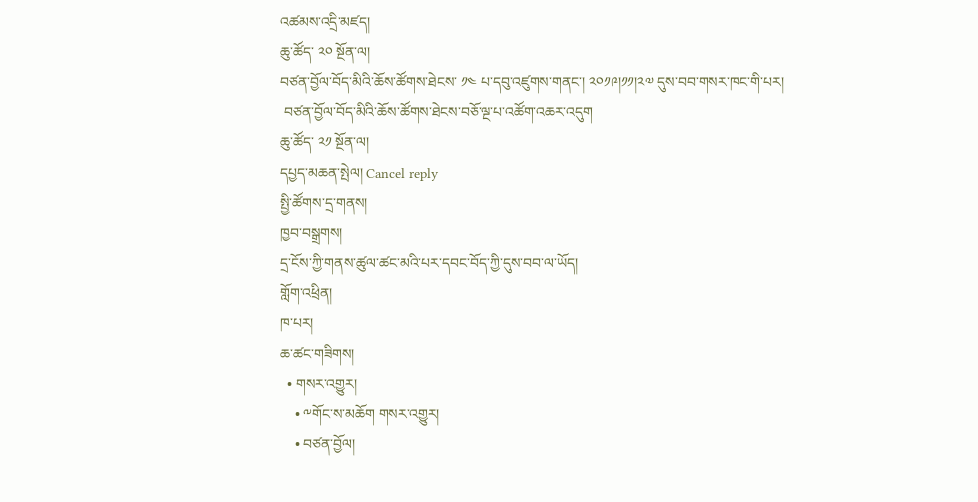འཚམས་འདྲི་མཛད།
ཆུ་ཚོད་ ༢༠ སྔོན་ལ།
བཙན་བྱོལ་བོད་མིའི་ཆོས་ཚོགས་ཐེངས་ ༡༤ པ་དབུ་འཛུགས་གནང་། ༢༠༡༩།༡༡།༢༧ དུས་བབ་གསར་ཁང་གི་པར།
 བཙན་བྱོལ་བོད་མིའི་ཆོས་ཚོགས་ཐེངས་བཅོ་ལྔ་པ་འཚོག་འཆར་འདུག
ཆུ་ཚོད་ ༢༡ སྔོན་ལ།
དཔྱད་མཆན་སྤེལ། Cancel reply
སྤྱི་ཚོགས་དྲ་གནས།
ཁྱབ་བསྒྲགས།
དྲ་ངོས་ཀྱི་གནས་ཚུལ་ཚང་མའི་པར་དབང་བོད་ཀྱི་དུས་བབ་ལ་ཡོད།
གློག་འཕྲིན།
ཁ་པར།
ཆ་ཚང་གཟིགས།
  • གསར་འགྱུར།
    • ༸གོང་ས་མཆོག གསར་འགྱུར།
    • བཙན་བྱོལ།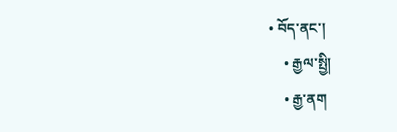• བོད་ནང་།
    • རྒྱལ་སྤྱི།
    • རྒྱ་ནག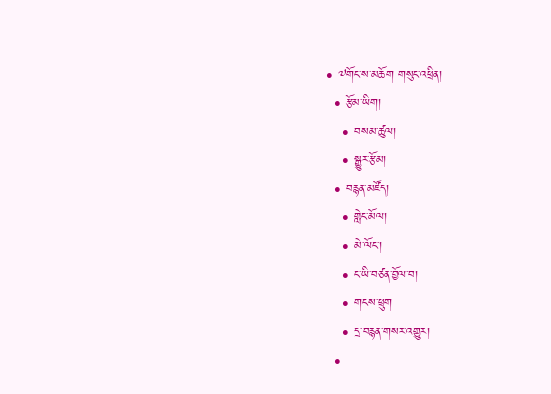• ༧གོང་ས་མཆོག གསུང་འཕྲིན།
  • རྩོམ་ཡིག།
    • བསམ་ཚུལ།
    • སྒྱུར་རྩོམ།
  • བརྙན་མཛོད།
    • གླེང་མོལ།
    • མེ་ལོང་།
    • ང་ཡི་བཙན་བྱོལ་བ།
    • གངས་ཕྲུག
    • དྲ་བརྙན་གསར་འགྱུར།
  •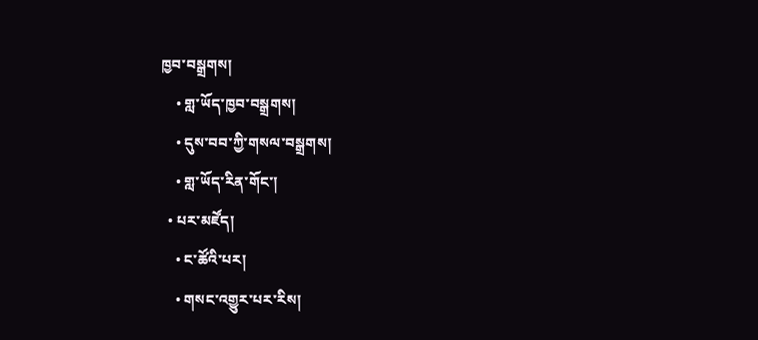ཁྱབ་བསྒྲགས།
    • གླ་ཡོད་ཁྱབ་བསྒྲགས།
    • དུས་བབ་ཀྱི་གསལ་བསྒྲགས།
    • གླ་ཡོད་རིན་གོང་།
  • པར་མཛོད།
    • ང་ཚོའི་པར།
    • གསང་འགྱུར་པར་རིས།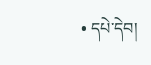• དཔེ་དེབ།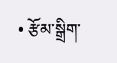• རྩོམ་སྒྲིག་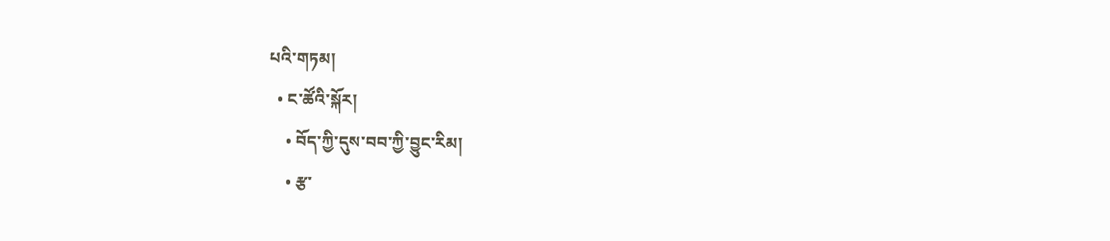པའི་གཏམ།
  • ང་ཚོའི་སྐོར།
    • བོད་ཀྱི་དུས་བབ་ཀྱི་བྱུང་རིམ།
    • རྩ་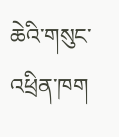ཆེའི་གསུང་འཕྲིན་ཁག